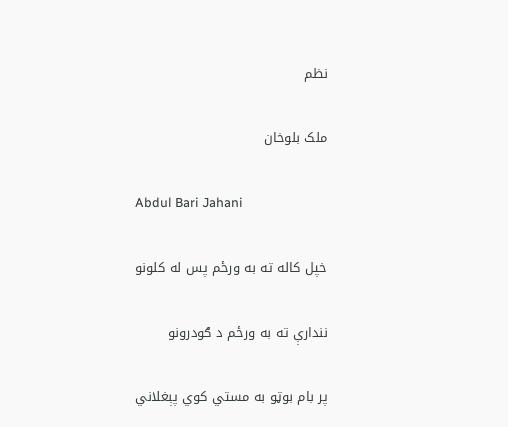نظم

ملک بلوخان

Abdul Bari Jahani

خپل كاله ته به ورځم پس له كلونو

نندارې ته به ورځم د ګودرونو

پر بام بوټو به مستي كوي پېغلاني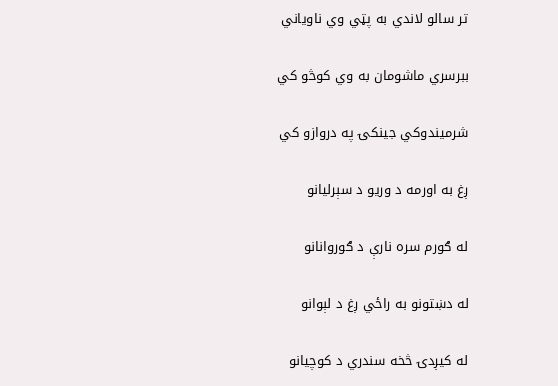تر سالو لاندي به پټي وي ناوياني

ببرسري ماشومان به وي كوڅو كي

شرميندوكي جينكۍ په دروازو كي

ږغ به اورمه د وريو د سېرليانو

له ګورم سره نارې د ګوروانانو

له دښتونو به راځي ږغ د لېوانو

له كيږدۍ څخه سندري د كوچيانو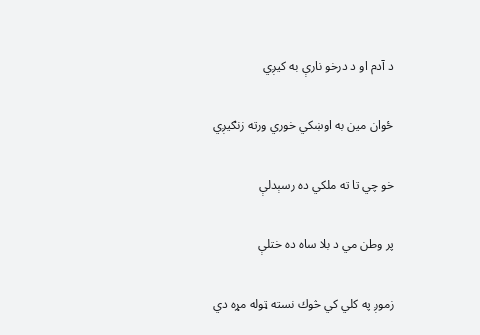د آدم او د درخو نارې به كيږي

ځوان مين به اوښكي خوري ورته زنګيږي

خو چي تا ته ملكي ده رسېدلې

پر وطن مي د بلا ساه ده ختلې

زموږ په كلي كي څوك نسته ټوله مړه دي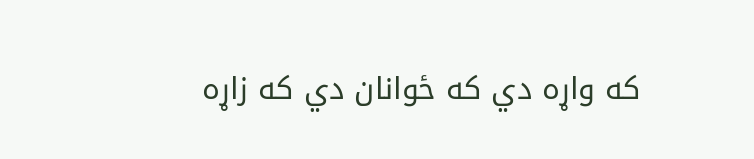كه واړه دي كه ځوانان دي كه زاړه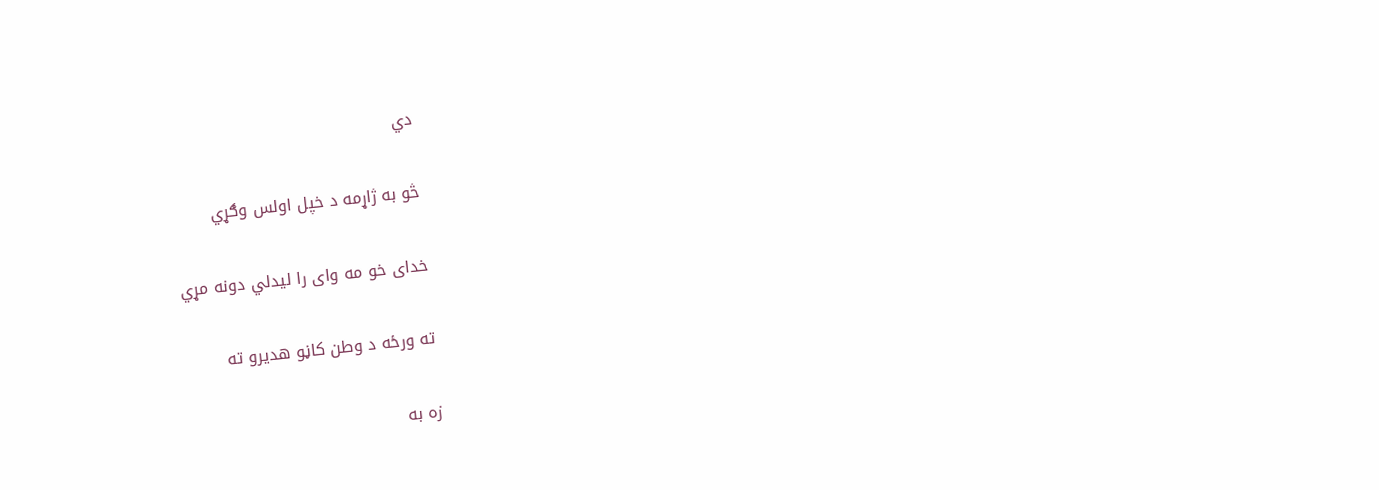دي

څو به ژاړمه د خپل اولس وګړي

خداى خو مه واى را ليدلي دونه مړي

ته ورځه د وطن كاڼو هديرو ته

زه به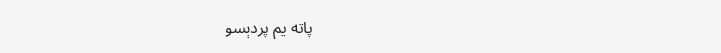پاته يم پردېسو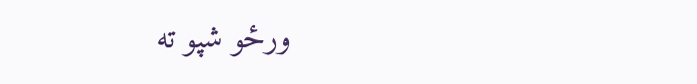ورځو شپو ته